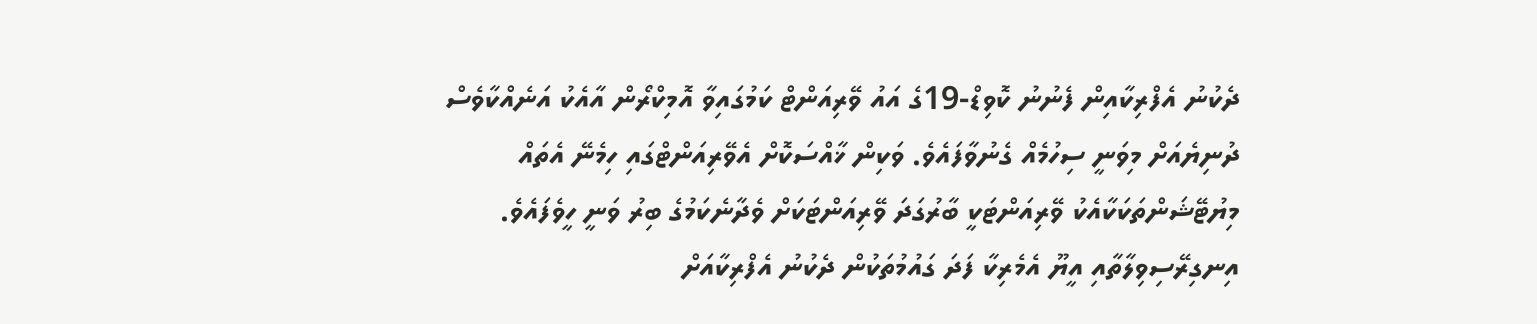ދެކުނު އެފްރިކާއިން ފެނުނު ކޮވިޑް-19ގެ އައު ވޭރިއަންޓް ކަމުގައިވާ އޮމިކްރޯން އާއެކު އަނެއްކާވެސް ދުނިޔެއަށް މިވަނީ ސިހުމެއް ގެނުވާފައެވެ. ވަކިން ޚާއްސަކޮށް އެވޭރިއަންޓްގައި ހިމެނޭ އެތައް މިޔުޓޭޝަންތަކަކާއެކު ވޭރިއަންޓަކީ ބާރުގަދަ ވޭރިއަންޓަކަށް ވެދާނެކަމުގެ ބިރު ވަނީ ހީވެފައެވެ.
އިނގިރޭސިވިލާތާއި އީޔޫ އެމެރިކާ ފަދަ ގައުމުތަކުން ދެކުނު އެފްރިކާއަށް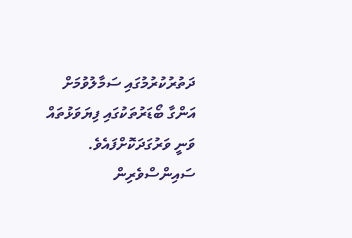ދަތުރުކުރުމުގައި ސަމާލުވުމަށް އަންގާ ބޯޑަރުތަކުގައި ފިޔަވަޅުތައް ވަނީ ވަރުގަދަކޮށްފައެވެ. ސައިންސްވެރިން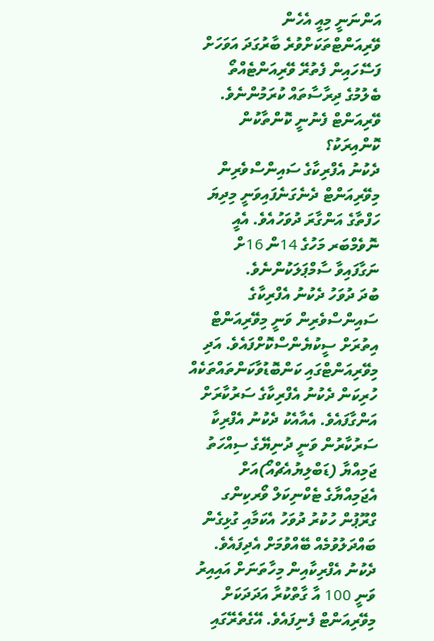އަންނަނީ މިއީ އެހެން ވޭރިއަންޓްތަކަށްވުރެ ބާރުގަދަ އަވަހަށް ފަސޭހައިން ފެތުރޭ ވޭރިއަންޓެއްތޯ ބެލުމުގެ ދިރާސާތައް ކުރަމުންނެވެ.
ވޭރިއަންޓް ފެނުނީ ކޮންތާކުން ކޮންއިރަކު؟
ދެކުނު އެފްރިކާގެ ސައިންސްވެރިން މިވޭރިއަންޓް ދެނެގަނެފައިވަނީ މިދިޔަ ހަފްތާގެ އަންގާރަ ދުވަހުއެވެ. އެއީ ނޮވެމްބަރ މަހުގެ 14ން 16ށް ނަގާފައިވާ ސާމްޕަލަކުންނެވެ.
ބުދަ ދުވަހު ދެކުނު އެފްރިކާގެ ސައިންސްވެރިން ވަނީ މިވޭރިއަންޓް އިތުރަށް ސީކުޔެންސްކޮށްފައެވެ. އަދި މިވޭރިއަންޓްގައި ކަންބޮޑުވާކަންތައްތަކެއް ހުރިކަން ދެކުނު އެފްރިކާގެ ސަރުކާރަށް އަންގާފައެވެ. އެއާއެކު ދެކުނު އެފްރިކާ ސަރުކާރުން ވަނީ ދުނިޔޭގެ ސިއްހަތު ޖަމިއްޔާ (ޑަބްލިޔުއެޗްއޯ)އަށް އެޖަމިއްޔާގެ ޓެކްނިކަލް ވޯރކިންގ ގްރޫޕުން ހުކުރު ދުވަހު އެކަމާއި ގުޅިގެން ބައްދަލުވުމެއް ބޭއްވުމަށް އެދިފައެވެ.
ދެކުނު އެފްރިކާއިން މިހާތަނަށް އައިއިރު ވަނީ 100 އާ ގާތްކުރާ އަދަދަކަށް މިވޭރިއަންޓް ފެނިފައެވެ. އޭގެތެރޭގައި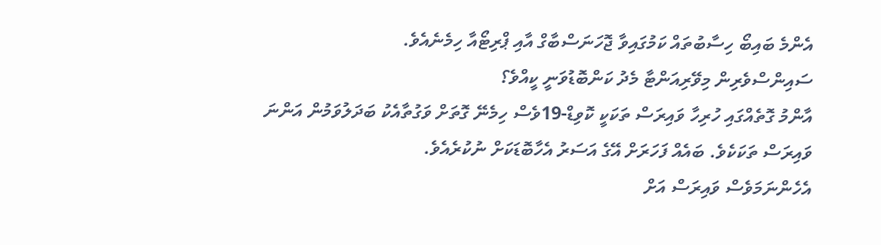އެންމެ ބައިބޯ ހިސާބުތައް ކަމުގައިވާ ޖޮހަނަސްބާގް އާއި ޕްރިޓޯއާ ހިމެނެއެވެ.
ސައިންސްވެރިން މިވޭރިއަންޓާ މެދު ކަންބޮޑުވަނީ ކީއްވެ؟
އާންމު ގޮތެއްގައި ހުރިހާ ވައިރަސް ތަކަކީ ކޮވިޑް-19ވެސް ހިމެނޭ ގޮތަށް ވަގުތާއެކު ބަދަލުވަމުން އަންނަ ވައިރަސް ތަކަކެވެ. ބައެއް ފަހަރަށް އޭގެ އަސަރު އެހާބޮޑަކަށް ނުކުރެއެވެ.
އެހެންނަމަވެސް ވައިރަސް އަށް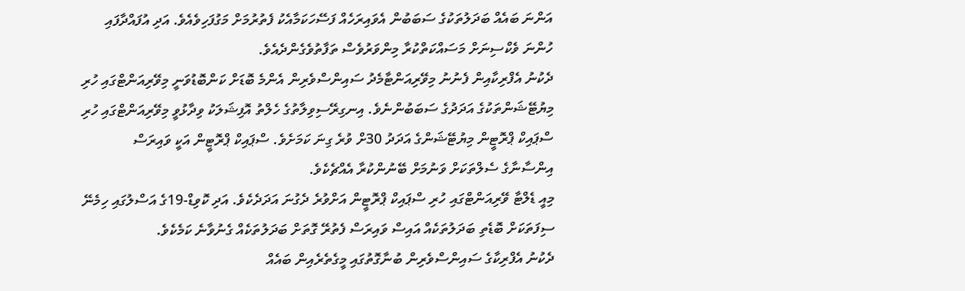އަންނަ ބައެއް ބަދަލުތަކުގެ ސަބަބުން އެވައިރަހެއް ފަސޭހަކަމާއެކު ފެތުރުމަށް މަގުފަހިވެއެވެ. އަދި އުފައްދާފައި ހުންނަ ވެކްސިނަށް މަސައްކަތްކުރާ މިންވަރުވެސް ތަފާތުވެގެންދެއެވެ.
ދެކުނު އެފްރިކާއިން ފެނުނު މިވޭރިއަންޓާމެދު ސައިންސްވެރިން އެންމެ ބޮޑަށް ކަންބޮޑުވަނީ މިވޭރިއަންޓްގައި ހުރި މިޔުޓޭޝަންތަކުގެ އަދަދުގެ ސަބަބުންނެވެ. އިނގިރޭސިވިލާތުގެ ހެލްތު އޮފިޝަލަކު ވިދާޅުވީ މިވޭރިއަންޓްގައި ހުރި ސްޕައިކް ޕްރޮޓީން މިޔުޓޭޝަންގެ އަދަދު 30ށް ވުރެ ގިނަ ކަމަށެވެ. ސްޕައިކް ޕްރޮޓީން އަކީ ވައިރަސް އިންސާނާގެ ސެލްތަކަށް ވަނުމަށް ބޭނުންކުރާ އެއްޗެކެވެ.
މިއީ ޑެލްޓާ ވޭރިއަންޓްގައި ހުރި ސްޕައިކް ޕްރޮޓީން އަށްވުރެ ދެގުނަ އަދަދެކެވެ. އަދި ކޮވިޑް-19ގެ އަސްލުގައި ހިމެނޭ ސިފަތަކަށް ބޮޑެތި ބަދަލުތަކެއް އައިސް ވައިރަސް ފެތުރޭ ގޮތަށް ބަދަލުތަކެއް ގެނުވާނެ ކަމެކެވެ.
ދެކުނު އެފްރިކާގެ ސައިންސްވެރިން ބުނާގޮތުގައި މީގެތެރެއިން ބައެއް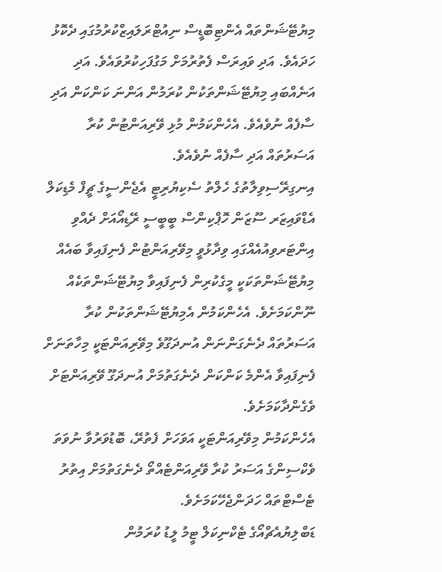މިޔުޓޭޝަންތައް އެންޓިބޮޑީސް ނިއުޓްރަލައިޒްކުރުމުގައި ދެކޮޅު ހަދައެވެ. އަދި ވައިރަސް ފެތުރުމަށް މަގުފަހިކުރުވައެވެ. އަދި އަނެއްބައި މިޔުޓޭޝަންތަކުން ކުރަމުން އަންނަ ކަންކަން އަދި ސާފެއް ނުވެއެވެ. އެހެންކަމުން މުޅި ވޭރިއަންޓުން ކުރާ އަސަރުތައް އަދި ސާފެއް ނުވެއެވެ.
އިނގިރޭސިވިލާތުގެ ހެލްތު ސެކިޔުރިޓީ އެޖެންސީގެ ޗީފް މެޑިކަލް އެޑްވައިޒަރ ސޫޒަން ހޮޕްކިންސް ބީބީސީ ރޭޑިއޯއަށް ދެއްވި އިންޓަރވިއުއެއްގައި ވިދާޅުވީ މިވޭރިއަންޓުން ފެނިފައިވާ ބައެއް މިޔުޓޭޝަންތަކަކީ މީގެކުރިން ފެނިފައިވާ މިޔުޓޭޝަންތަކެއް ނޫންކަމަށެވެ. އެހެންކަމުން އެމިޔުޓޭޝަންތަކުން ކުރާ އަސަރުތައް ދެނެގަންނަން އުނދަގޫވެ މިވޭރިއަންޓަކީ މިހާތަނަށް ފެނިފައިވާ އެންމެ ކަންކަން ދެނެގަތުމަށް އުނދަގޫ ވޭރިއަންޓަށް ވެގެންދާކަމަށެވެ.
އެހެންކަމުން މިވޭރިއަންޓަކީ އަވަހަށް ފެތުރޭ، ބޮޑުވަރުވާ ނުވަތަ ވެކްސިންގެ އަސަރު ކުރާ ވޭރިއަންޓެއްތޯ ދެނެގަތުމަށް އިތުރު ޓެސްޓްތައް ހަދަންޖެހޭކަމަށެވެ.
ޑަބްލިޔުއެޗްއޯގެ ޓެކްނިކަލް ޓީމު ލީޑު ކުރަމުން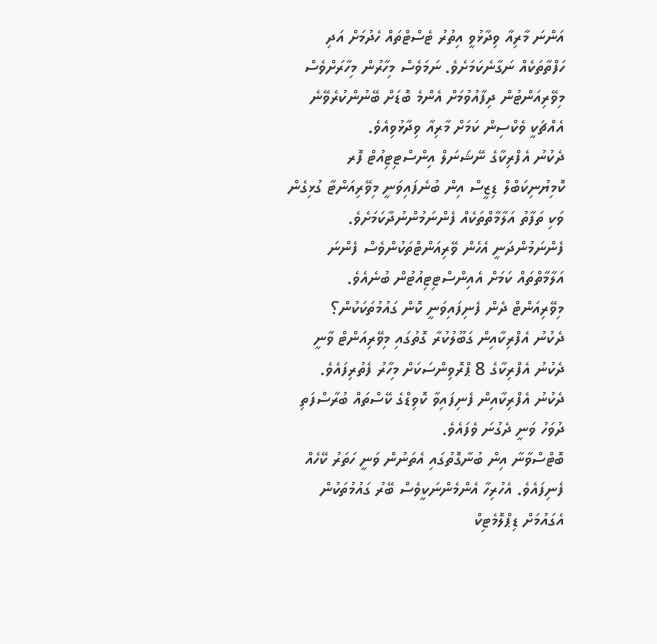އަންނަ މާރިއާ ވިދާޅުވީ އިތުރު ޓެސްޓްތައް ހެދުމަށް އަދި ހަފްތާތަކެއް ނަގާނެކަމަށެވެ. ނަމަވެސް މިހާރުން މިހާރަށްވެސް މިވޭރިއަންޓުން ދިފާއުވުމަށް އެންމެ ބޮޑަށް ބޭނުންކުރެވޭނެ އެއްޗަކީ ވެކްސިން ކަމަށް މާރިއާ ވިދާޅުވިއެވެ.
ދެކުނު އެފްރިކާގެ ނޭޝަނަލް އިންސްޓިޓިއުޓް ފޮރ ކޮމިޔުނިކަބްލް ޑިޒީސް އިން ބުނެފައިވަނީ މިވޭރިއަންޓާ ގުޅިގެން ވަކި ތަފާތު އަލާމާތްތަކެއް ފެންނަމުންނުދާކަމަށެވެ. ފެންނަމުންދަނީ އެހެން ވޭރިއަންޓްތަކުންވެސް ފެންނަ އަލާމާތްތައް ކަމަށް އެއިންސްޓިޓިއުޓުން ބުނެއެވެ.
މިވޭރިއަންޓް ދެން ފެނިފައިވަނީ ކޮން ގައުމުތަކަކުން؟
ދެކުނު އެފްރިކާއިން ގަބޫލުކުރާ ގޮތުގައި މިވޭރިއަންޓް ވާނީ ދެކުނު އެފްރިކާގެ 8 ޕްރޮވިންސަކަށް މިހާރު ފެތުރިފައެވެ. ދެކުނު އެފްރިކާއިން ފެނިފައިވާ ކޮވިޑްގެ ކޭސްތައް ބުރާސްފަތި ދުވަހު ވަނީ ދެގުނަ ވެފައެވެ.
ބޮޓްސްވާނާ އިން ބުނާގޮތުގައި އެތަނުން ވަނީ ހަތަރު ކޭހެއް ފެނިފައެވެ. އެހުރިހާ އެންމެންނަކީވެސް ބޭރު ގައުމުތަކުން އެގައުމަށް ޑިޕްލޮމެޓިކް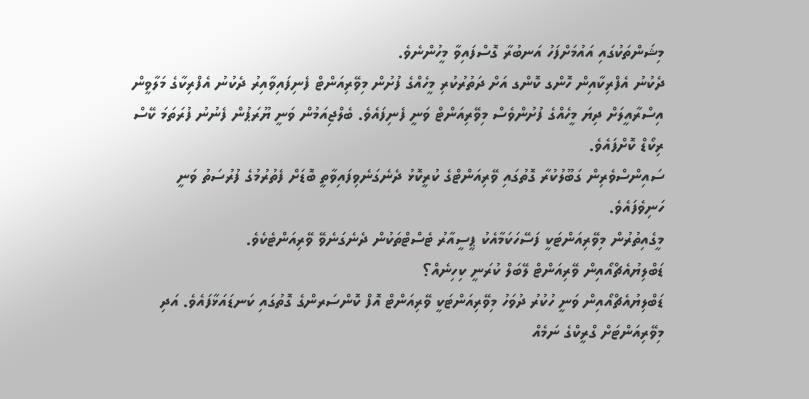މިޝަންތަކުގައި އައުމަށްފަހު އަނބުރާ ގޮސްފައިވާ މީހުންނެވެ.
ދެކުނު އެފްރިކާއިން ހޮންގ ކޮންގ އަށް ދަތުރުކުރި މީހެއްގެ ފުށުން މިވޭރިއަންޓް ފެނިފައިވާއިރު ދެކުނު އެފްރިކާގެ މަލާވީން އިސްރާއީލަށް ދިޔަ މީހެއްގެ ފުށުންވެސް މިވޭރިއަންޓް ވަނީ ފެނިފައެވެ. ބެލްޖިއަމުން ވަނީ ޔޫރަޕުން ފެނުނު ފުރަތަމަ ކޭސް ރިކޯޑް ކޮށްފައެވެ.
ސައިންސްވެރިން ގަބޫލުކުރާ ގޮތުގައި ވޭރިއަންޓްގެ ކުރީކޮޅު ދެނެގަނެވިފައިވާތީ ބޮޑަށް ފެތުރުމުގެ ފުރުސަތު ވަނީ ހަނިވެފައެވެ.
މީގެއިތުރުން މިވޭރިއަންޓަކީ ފަސޭހަކަމާއެކު ޕީސީއާރު ޓެސްޓްތަކުން ދެނެގަނެވޭ ވޭރިއަންޓެކެވެ.
ޑަބްލިޔުއެޗްއޯއިން ވޭރިއަންޓް ލޭބަލް ކުރަނީ ކިހިނެއް؟
ޑަބްލިޔުއެޗްއޯއިން ވަނީ ހުކުރު ދުވަހު މިވޭރިއަންޓަކީ ވޭރިއަންޓް އޮފް ކޮންސަރންގެ ގޮތުގައި ކަނޑައަޅާފައެވެ. އަދި މިވޭރިއަންޓަށް ގްރީކްގެ ނަމެއް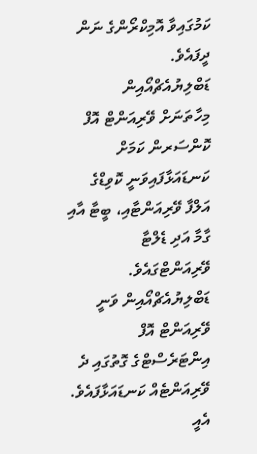ކަމުގައިވާ އޮމިކްރޯންގެ ނަން ދީފައެވެ.
ޑަބްލިޔުއެޗްއޯއިން މިހާތަނަށް ވޭރިއަންޓް އޮފް ކޮންސަރން ކަމަށް ކަނޑައަޅާފައިވަނީ ކޮވިޑްގެ އަލްފާ ވޭރިއަންޓާއި، ބީޓާ އާއި ގާމާ އަދި ޑެލްޓާ ވޭރިއަންޓްގައެވެ. ޑަބްލިޔުއެޗްއޯއިން ވަނީ ވޭރިއަންޓް އޮފް އިންޓަރެސްޓްގެ ގޮތުގައި ދެ ވޭރިއަންޓެއް ކަނޑައަޅާފައެވެ. އެއީ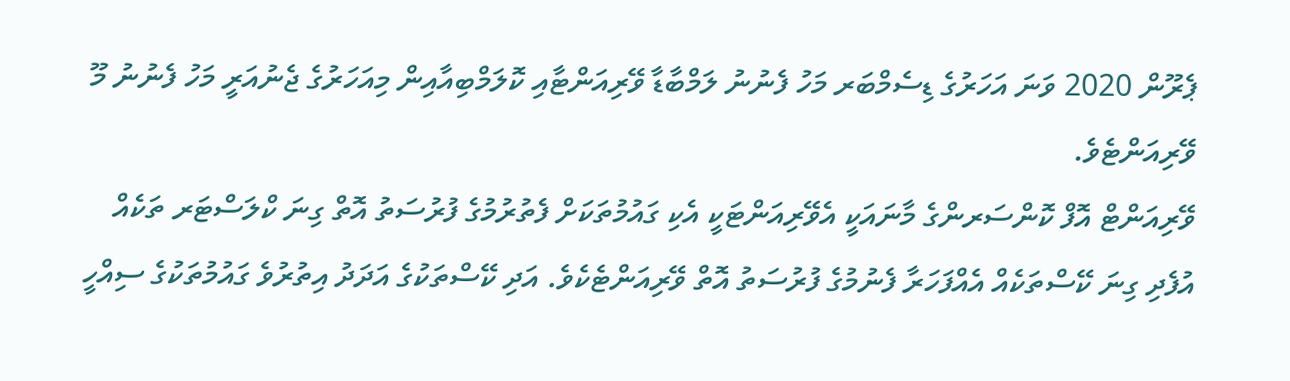ޕެރޫން 2020 ވަނަ އަހަރުގެ ޑިސެމްބަރ މަހު ފެނުނު ލަމްބާޑާ ވޭރިއަންޓާއި ކޮލަމްބިއާއިން މިއަހަރުގެ ޖެނުއަރީ މަހު ފެނުނު މޫ ވޭރިއަންޓެވެ.
ވޭރިއަންޓް އޮފް ކޮންސަރންގެ މާނައަކީ އެވޭރިއަންޓަކީ އެކި ގައުމުތަކަށް ފެތުރުމުގެ ފުރުސަތު އޮތް ގިނަ ކްލަސްޓަރ ތަކެއް އުފެދި ގިނަ ކޭސްތަކެއް އެއްފަހަރާ ފެނުމުގެ ފުރުސަތު އޮތް ވޭރިއަންޓެކެވެ. އަދި ކޭސްތަކުގެ އަދަދު އިތުރުވެ ގައުމުތަކުގެ ސިއްހީ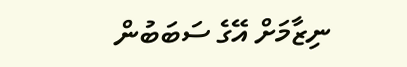ނިޒާމަށް އޭގެ ސަބަބުން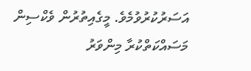އަސަރުކުރުވުމެވެ. މީގެއިތުރުން ވެކްސިން މަސައްކަތްކުރާ މިންވަރު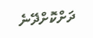ދަށްކޮށްދޭނެ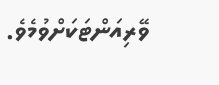ވޭރިއަންޓަކަށްވުމެވެ.